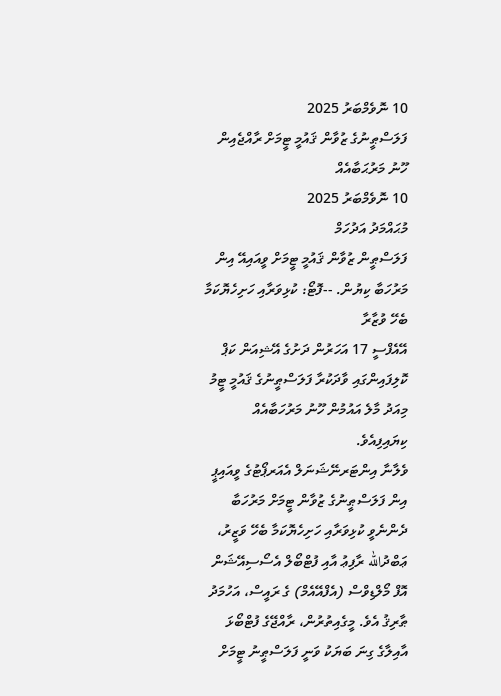10 ނޮވެމްބަރު 2025
ފަލަސްޠީނުގެ ޒުވާން ޤައުމީ ޓީމަށް ރާއްޖެއިން ހޫނު މަރުޙަބާއެއް
10 ނޮވެމްބަރު 2025
މުޙައްމަދު އަދުހަމް
ފަލަސްޠީން ޒުވާން ޤައުމީ ޓީމަށް ވީއައިއޭ އިން މަރުހަބާ ކިޔުން. --ފޮޓޯ: ކުޅިވަރާއި ހަށިހެޔޮކަމާ ބެހޭ ވުޒާރާ
އޭއެފްސީ 17 އަހަރުން ދަށުގެ އޭޝިއަން ކަޕް ކޮލިފައިންގައި ވާދަކުރާ ފަލަސްޠީނުގެ ޤައުމީ ޓީމު މިއަދު މާލެ އައުމުން ހޫނު މަރުހަބާއެއް ކިޔައިފިއެވެ.
ވެލާނާ އިންޓަރނޭޝަނަލް އެއަރޕޯޓުގެ ވީއައިޕީ އިން ފަލަސްޠީނުގެ ޒުވާން ޓީމަށް މަރުހަބާ ދެންނެވީ ކުޅިވަރާއި ހަށިހެޔޮކަމާ ބެހޭ ވަޒީރު، ޢަބްދުالله ރާފިޢު އާއި ފުޓްބޯލް އެސޯސިއޭޝަން އޮފް މޯލްޑިވްސް (އެފްއޭއެމް) ގެ ރައީސް، އަހުމަދު ޠާރިޤު އެވެ. މީގެއިތުރުން، ރާއްޖޭގެ ފުޓްބޯޅަ އާއިލާގެ ގިނަ ބަޔަކު ވަނީ ފަލަސްޠީނު ޓީމަށް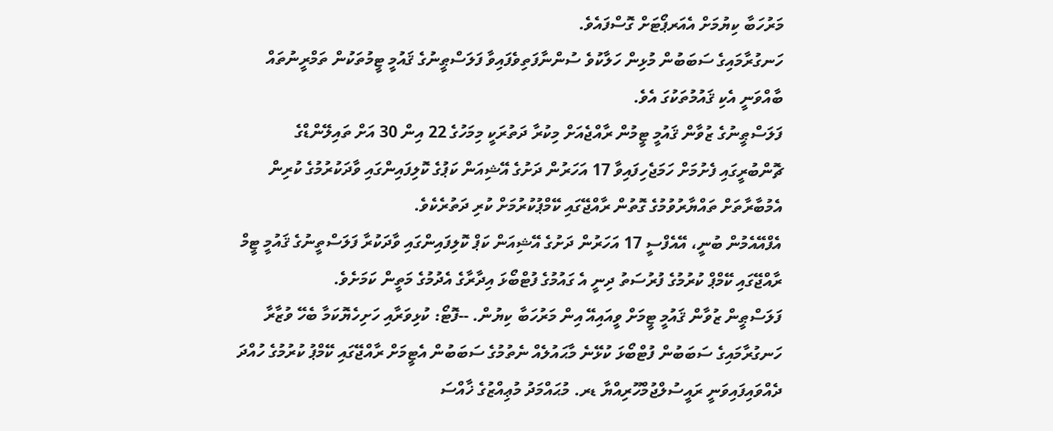މަރުހަބާ ކިޔުމަށް އެއަރޕޯޓަށް ގޮސްފައެވެ.
ހަނގުރާމައިގެ ސަބަބުން މުޅިން ހަލާކުވެ ސުންނާފަތިވެފައިވާ ފަލަސްޠީނުގެ ޤައުމީ ޓީމުތަކުން ތަމްރީނުތައް ބާއްވަނީ އެކި ޤައުމުތަކުގަ އެވެ.
ފަލަސްޠީނުގެ ޒުވާން ޤައުމީ ޓީމުން ރާއްޖެއަށް މިކުރާ ދަތުރަކީ މިމަހުގެ 22 އިން 30 އަށް ތައިލޭންޑްގެ ޗޮންބުރީގައި ފެށުމަށް ހަމަޖެހިފައިވާ 17 އަހަރުން ދަށުގެ އޭޝިއަން ކަޕުގެ ކޮލިފައިންގައި ވާދަކުރުމުގެ ކުރިން އެމުބާރާތަށް ތައްޔާރުވުމުގެ ގޮތުން ރާއްޖޭގައި ކޭމްޕުކުރުމަށް ކުރި ދަތުރެކެވެ.
އެފްއޭއެމުން ބުނީ، އޭއެފްސީ 17 އަހަރުން ދަށުގެ އޭޝިއަން ކަޕް ކޮލިފައިންގައި ވާދަކުރާ ފަލަސްތީނުގެ ޤައުމީ ޓީމް ރާއްޖޭގައި ކޭމްޕް ކުރުމުގެ ފުރުސަތު ދިނީ އެ ގައުމުގެ ފުޓްބޯޅަ އިދާރާގެ އެދުމުގެ މަތީން ކަމަށެވެ.
ފަލަސްޠީން ޒުވާން ޤައުމީ ޓީމަށް ވީއައިއޭ އިން މަރުހަބާ ކިޔުން. --ފޮޓޯ: ކުޅިވަރާއި ހަށިހެޔޮކަމާ ބެހޭ ވުޒާރާ
ހަނގުރާމައިގެ ސަބަބުން ފުޓްބޯޅަ ކުޅޭނެ މާޙައުލެއް ނެތުމުގެ ސަބަބުން އެޓީމަށް ރާއްޖޭގައި ކޭމްޕު ކުރުމުގެ ހުއްދަ ދެއްވައިފައިވަނީ ރައީސުލްޖުމްހޫރިއްޔާ ޑރ. މުޙައްމަދު މުޢިއްޒުގެ ޚާއްސަ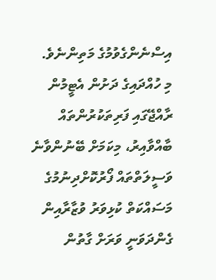އިސްނެންގެވުމުގެ މަތިންނެވެ.
މި ހުއްދައިގެ ދަށުން އެޓީމުން ރާއްޖޭގައި ފަރިތަކުރުންތައް ބާއްވާއިރު، މިކަމަށް ބޭނުންވާނެ ވަސީލަތްތައް ފޯރުކޮށްދިނުމުގެ މަސައްކަތް ކުޅިވަރު ވުޒާރާއިން ގެންދަވަނީ ވަރަށް ގާތުން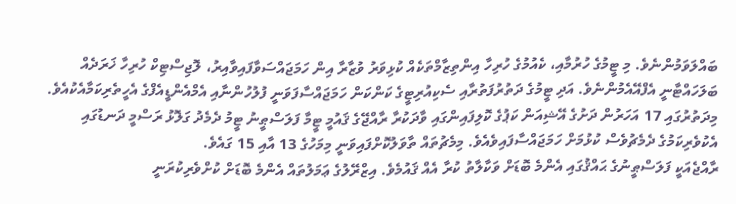ބައްލަވަމުންނެވެ. މި ޓީމުގެ ހުރުމާއި، ކެއުމުގެ ހުރިހާ އިންތިޒާމްތަކެއް ކުޅިވަރު ވުޒާރާ އިން ހަމަޖައްސަވާފައިވާއިރު، ލޮޖިސްޓިކް ހުރިހާ ޚަރަދެއް ބަލަހައްޓާނީ އެފްއޭއެމުންނެވެ. އަދި ޓީމުގެ ދަތުރުފަތުރާއި ސެކިއުރިޓީގެ ކަންކަން ހަމަޖައްސާފަވަނީ ފުލުހުންނާއި އެމްއެންޑީއެފްގެ އެހީތެރިކަމާއެކުއެވެ.
މިދަތުރުގައި 17 އަހަރުން ދަށުގެ އޭޝިއަން ކަޕުގެ ކޮލިފައިންގައި ވާދަކުރާ ރާއްޖޭގެ ޤައުމީ ޓީމާ ފަލަސްޠީނު ޓީމު ދެމެދު ގަލޮޅު ރަސްމީ ދަނޑުގައި އެކުވެރިކަމުގެ ދެމެޗުވެސް ކުޅުމަށް ހަމަޖައްސާފައިވެއެވެ. މިމެޗުތައް ތާވަލުކޮށްފައިވަނީ މިމަހުގެ 13 އާއި 15 ގައެވެ.
ރާއްޖެއަކީ ފަލަސްޠީނުގެ ޙައްޤުގައި އެންމެ ބޮޑަށް ވަކާލާތު ކުރާ އެއް ޤައުމެވެ. އިޒްރޭލުގެ ޢަމަލުތައް އެންމެ ބޮޑަށް ކުށްވެރިކުރަނީ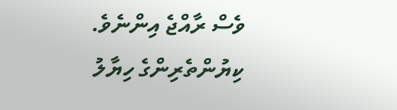ވެސް ރާއްޖެ އިންނެވެ.
ކިޔުންތެރިންގެ ހިޔާލު